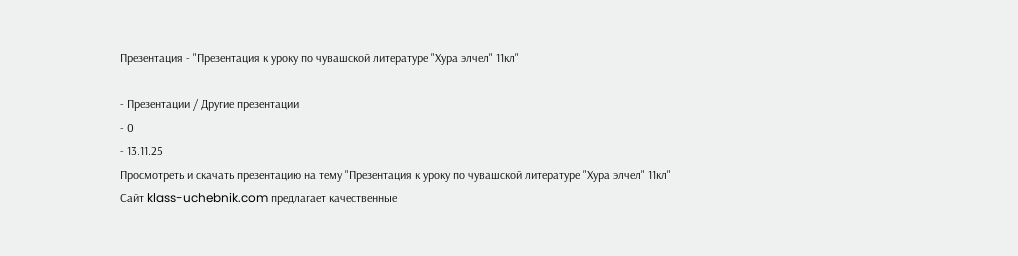Презентация - "Презентация к уроку по чувашской литературе "Хура элчел" 11кл"

- Презентации / Другие презентации
- 0
- 13.11.25
Просмотреть и скачать презентацию на тему "Презентация к уроку по чувашской литературе "Хура элчел" 11кл"
Сайт klass-uchebnik.com предлагает качественные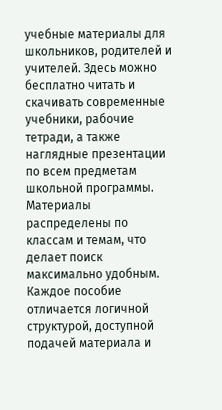учебные материалы для школьников, родителей и учителей. Здесь можно бесплатно читать и скачивать современные учебники, рабочие тетради, а также наглядные презентации по всем предметам школьной программы. Материалы распределены по классам и темам, что делает поиск максимально удобным. Каждое пособие отличается логичной структурой, доступной подачей материала и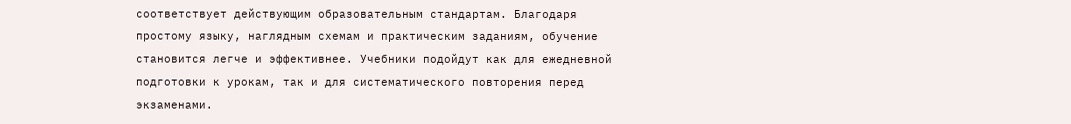соответствует действующим образовательным стандартам. Благодаря простому языку, наглядным схемам и практическим заданиям, обучение становится легче и эффективнее. Учебники подойдут как для ежедневной подготовки к урокам, так и для систематического повторения перед экзаменами.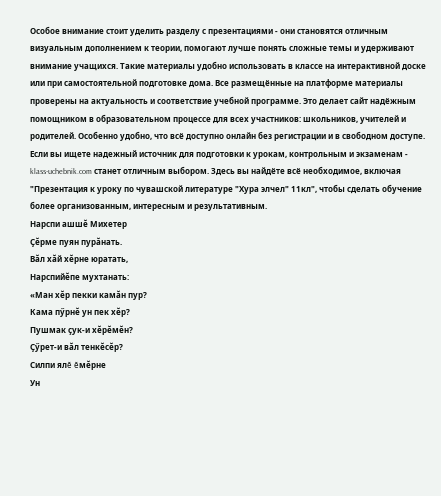Особое внимание стоит уделить разделу с презентациями - они становятся отличным визуальным дополнением к теории, помогают лучше понять сложные темы и удерживают внимание учащихся. Такие материалы удобно использовать в классе на интерактивной доске или при самостоятельной подготовке дома. Все размещённые на платформе материалы проверены на актуальность и соответствие учебной программе. Это делает сайт надёжным помощником в образовательном процессе для всех участников: школьников, учителей и родителей. Особенно удобно, что всё доступно онлайн без регистрации и в свободном доступе.
Если вы ищете надежный источник для подготовки к урокам, контрольным и экзаменам - klass-uchebnik.com станет отличным выбором. Здесь вы найдёте всё необходимое, включая "Презентация к уроку по чувашской литературе "Хура элчел" 11кл", чтобы сделать обучение более организованным, интересным и результативным.
Нарспи ашшĕ Михетер
Çĕрме пуян пурăнать.
Вăл хăй хĕрне юратать,
Нарспийĕпе мухтанать:
«Ман хĕр пекки камăн пур?
Кама пӳрнĕ ун пек хĕр?
Пушмак çук-и хĕрĕмĕн?
Çӳрет-и вăл тенкĕсĕр?
Силпи ялĕ ĕмĕрне
Ун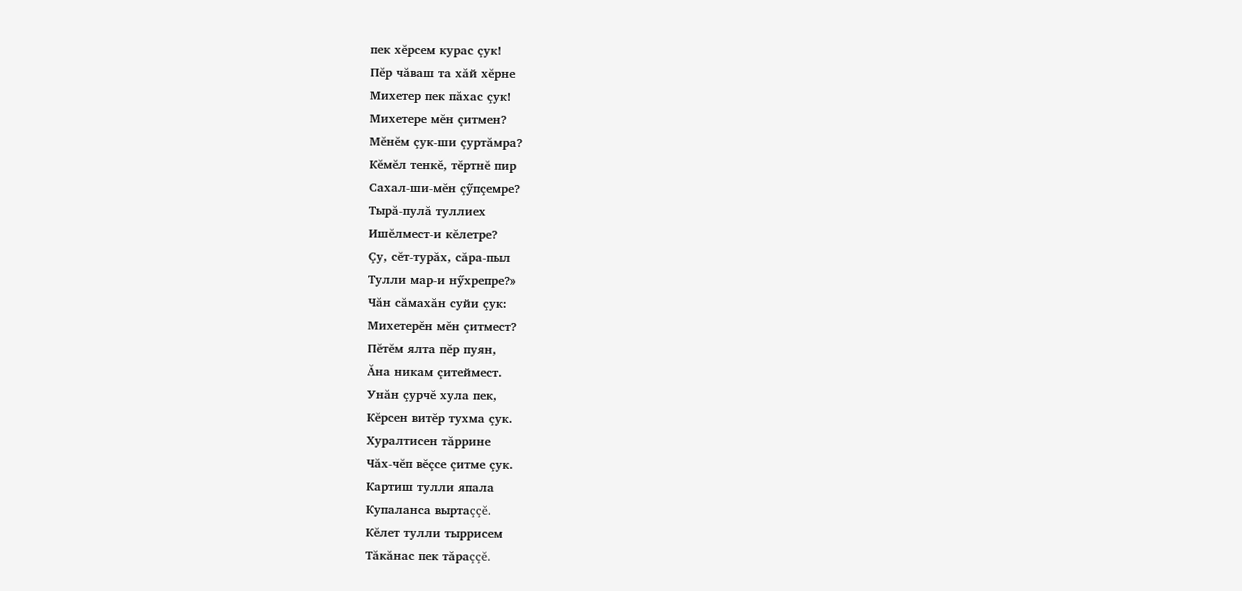пек хĕрсем курас çук!
Пĕр чăваш та хăй хĕрне
Михетер пек пăхас çук!
Михетере мĕн çитмен?
Мĕнĕм çук-ши çуртăмра?
Кĕмĕл тенкĕ, тĕртнĕ пир
Сахал-ши-мĕн çӳпçемре?
Тырă-пулă туллиех
Ишĕлмест-и кĕлетре?
Çу, сĕт-турăх, сăра-пыл
Тулли мар-и нӳхрепре?»
Чăн сăмахăн суйи çук:
Михетерĕн мĕн çитмест?
Пĕтĕм ялта пĕр пуян,
Ăна никам çитеймест.
Унăн çурчĕ хула пек,
Кĕрсен витĕр тухма çук.
Хуралтисен тăррине
Чăх-чĕп вĕçсе çитме çук.
Картиш тулли япала
Купаланса выртаççĕ.
Кĕлет тулли тыррисем
Тăкăнас пек тăраççĕ.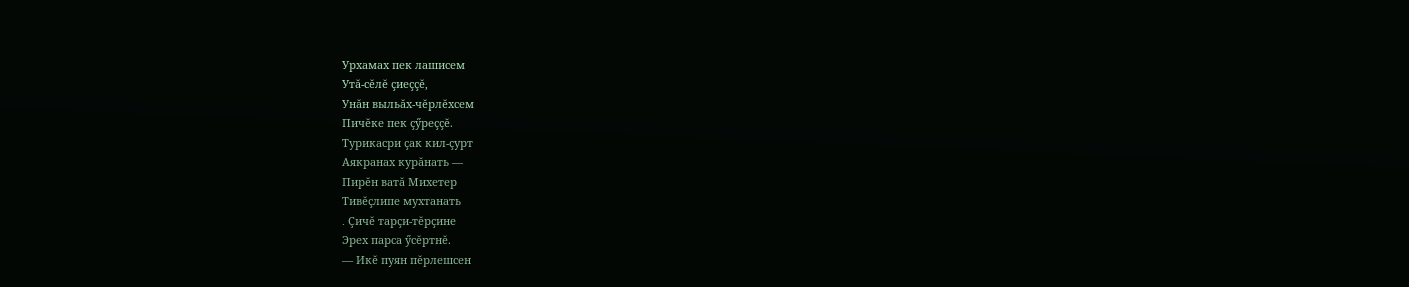Урхамах пек лашисем
Утă-сĕлĕ çиеççĕ,
Унăн выльăх-чĕрлĕхсем
Пичĕке пек çӳреççĕ.
Турикасри çак кил-çурт
Аякранах курăнать —
Пирĕн ватă Михетер
Тивĕçлипе мухтанать
. Çичĕ тарçи-тĕрçине
Эрех парса ӳсĕртнĕ.
— Икĕ пуян пĕрлешсен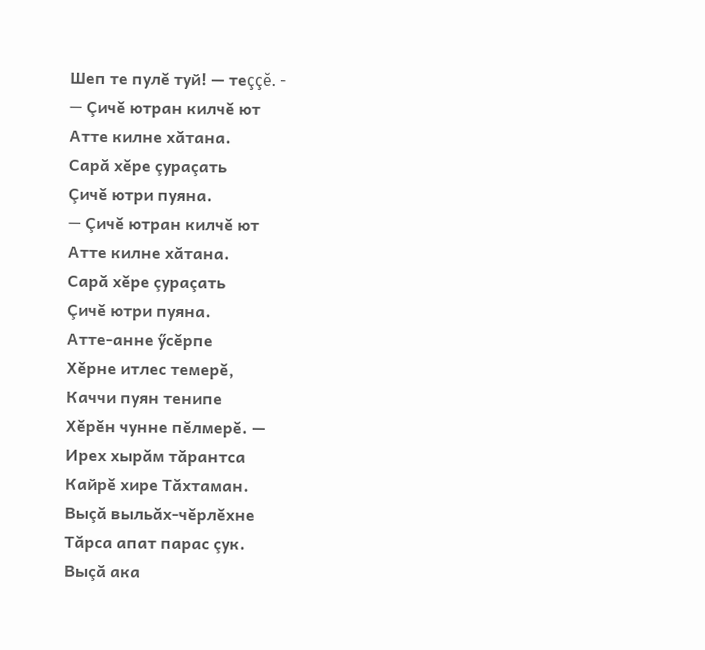Шеп те пулĕ туй! — теççĕ. -
— Çичĕ ютран килчĕ ют
Атте килне хăтана.
Сарă хĕре çураçать
Çичĕ ютри пуяна.
— Çичĕ ютран килчĕ ют
Атте килне хăтана.
Сарă хĕре çураçать
Çичĕ ютри пуяна.
Атте-анне ӳсĕрпе
Хĕрне итлес темерĕ,
Каччи пуян тенипе
Хĕрĕн чунне пĕлмерĕ. —
Ирех хырăм тăрантса
Кайрĕ хире Тăхтаман.
Выçă выльăх-чĕрлĕхне
Тăрса апат парас çук.
Выçă ака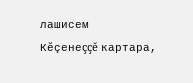лашисем
Кĕçенеççĕ картара,